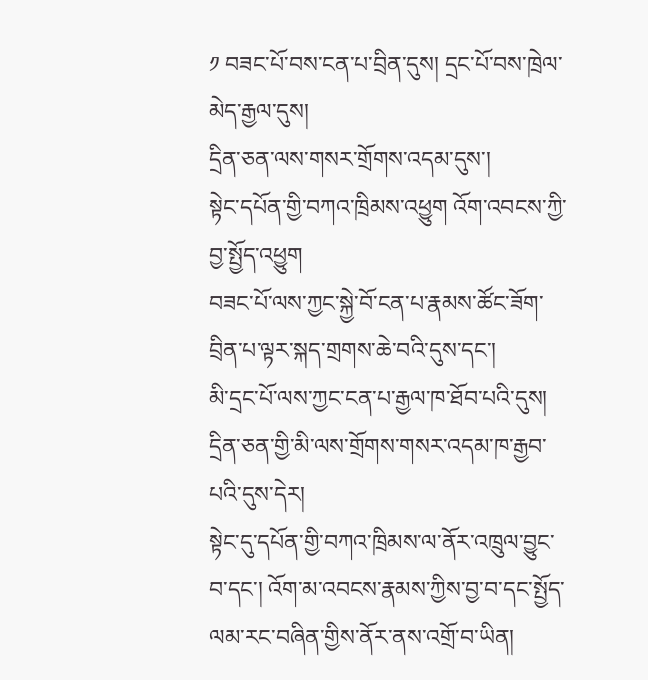༡ བཟང་པོ་བས་ངན་པ་བྲིན་དུས། དྲང་པོ་བས་ཁྲེལ་མེད་རྒྱལ་དུས།
དྲིན་ཅན་ལས་གསར་གྲོགས་འདམ་དུས་།
སྟེང་དཔོན་གྱི་བཀའ་ཁྲིམས་འཕྱུག འོག་འབངས་ཀྱི་བྱ་སྤྱོད་འཕྱུག
བཟང་པོ་ལས་ཀྱང་སྐྱེ་བོ་ངན་པ་རྣམས་ཚོང་ཟོག་བྲིན་པ་ལྟར་སྐད་གྲགས་ཆེ་བའི་དུས་དང་།
མི་དྲང་པོ་ལས་ཀྱང་ངན་པ་རྒྱལ་ཁ་ཐོབ་པའི་དུས། དྲིན་ཅན་གྱི་མི་ལས་གྲོགས་གསར་འདམ་ཁ་རྒྱབ་པའི་དུས་དེར།
སྟེང་དུ་དཔོན་གྱི་བཀའ་ཁྲིམས་ལ་ནོར་འཁྲུལ་བྱུང་བ་དང་། འོག་མ་འབངས་རྣམས་ཀྱིས་བྱ་བ་དང་སྤྱོད་ལམ་རང་བཞིན་གྱིས་ནོར་ནས་འགྲོ་བ་ཡིན།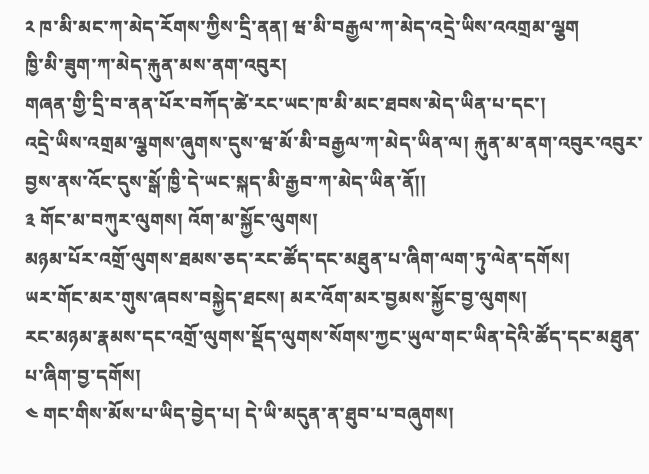༢ ཁ་མི་མང་ཀ་མེད་རོགས་ཀྱིས་དྲི་ནན། ཝ་མི་བརྒྱལ་ཀ་མེད་འདྲེ་ཡིས་འའགྲམ་ལྕག
ཁྱི་མི་ཟུག་ཀ་མེད་རྐུན་མས་ནག་འབུར།
གཞན་གྱི་དྲི་བ་ནན་པོར་བཀོད་ཚེ་རང་ཡང་ཁ་མི་མང་ཐབས་མེད་ཡིན་པ་དང་།
འདྲེ་ཡིས་འགྲམ་ལྕགས་ཞུགས་དུས་ཝ་མོ་མི་བརྒྱལ་ཀ་མེད་ཡིན་ལ། རྐུན་མ་ནག་འབུར་འབུར་བྱས་ནས་འོང་དུས་སྒོ་ཁྱི་དེ་ཡང་སྐད་མི་རྒྱབ་ཀ་མེད་ཡིན་ནོ།།
༣ གོང་མ་བཀུར་ལུགས། འོག་མ་སྐྱོང་ལུགས།
མཉམ་པོར་འགྲོ་ལུགས་ཐམས་ཅད་རང་ཚོད་དང་མཐུན་པ་ཞིག་ལག་ཏུ་ལེན་དགོས།
ཡར་གོང་མར་གུས་ཞབས་བསྐྱེད་ཐངས། མར་འོག་མར་བྱམས་སྐྱོང་བྱ་ལུགས།
རང་མཉམ་རྣམས་དང་འགྲོ་ལུགས་སྡོད་ལུགས་སོགས་ཀྱང་ཡུལ་གང་ཡིན་དེའི་ཚོད་དང་མཐུན་པ་ཞིག་བྱ་དགོས།
༤ གང་གིས་མོས་པ་ཡིད་བྱེད་པ། དེ་ཡི་མདུན་ན་ཐུབ་པ་བཞུགས།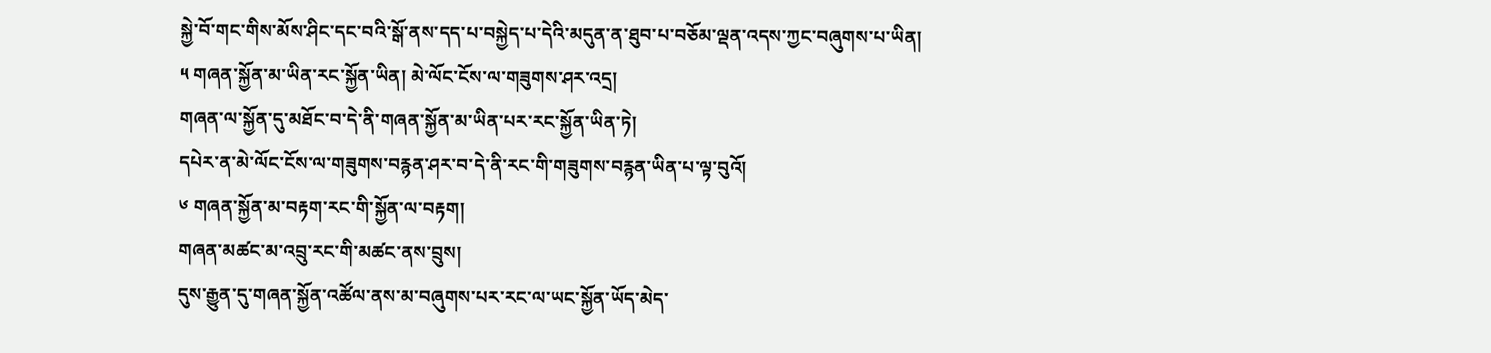སྐྱེ་བོ་གང་གིས་མོས་ཤིང་དང་བའི་སྒོ་ནས་དད་པ་བསྐྱེད་པ་དེའི་མདུན་ན་ཐུབ་པ་བཅོམ་ལྡན་འདས་ཀྱང་བཞུགས་པ་ཡིན།
༥ གཞན་སྐྱོན་མ་ཡིན་རང་སྐྱོན་ཡིན། མེ་ལོང་ངོས་ལ་གཟུགས་ཤར་འདྲ།
གཞན་ལ་སྐྱོན་དུ་མཐོང་བ་དེ་ནི་གཞན་སྐྱོན་མ་ཡིན་པར་རང་སྐྱོན་ཡིན་ཏེ།
དཔེར་ན་མེ་ལོང་ངོས་ལ་གཟུགས་བརྙན་ཤར་བ་དེ་ནི་རང་གི་གཟུགས་བརྙན་ཡིན་པ་ལྟ་བུའོ།
༦ གཞན་སྐྱོན་མ་བརྟག་རང་གི་སྐྱོན་ལ་བརྟག།
གཞན་མཚང་མ་འབྲུ་རང་གི་མཚང་ནས་བྲུས།
དུས་རྒྱུན་དུ་གཞན་སྐྱོན་འཚོལ་ནས་མ་བཞུགས་པར་རང་ལ་ཡང་སྐྱོན་ཡོད་མེད་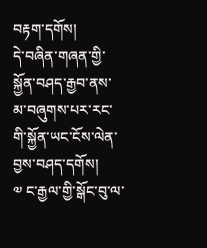བརྟག་དགོས།
དེ་བཞིན་གཞན་གྱི་སྐྱོན་བཤད་རྒྱབ་ནས་མ་བཞུགས་པར་རང་གི་སྐྱོན་ཡང་ངོས་ལེན་བྱས་བཤད་དགོས།
༧ ང་རྒྱལ་གྱི་སྒོང་བུ་ལ་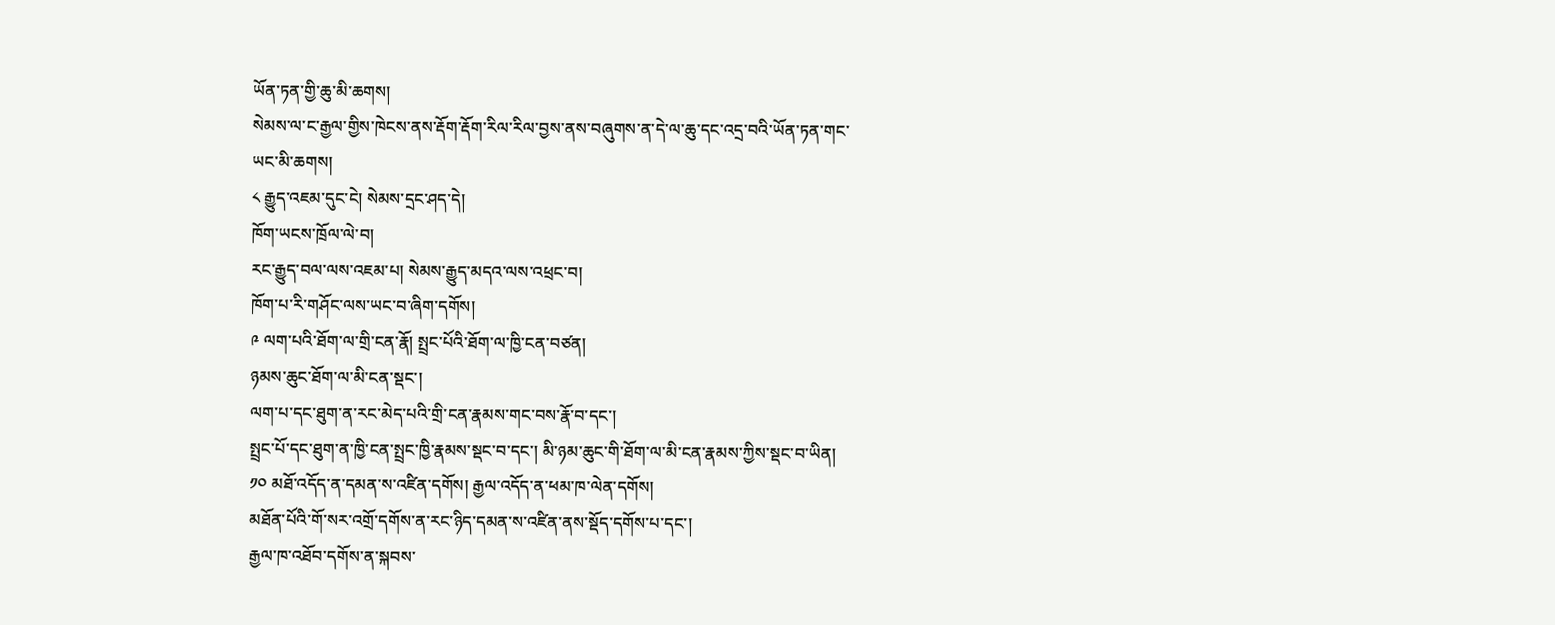ཡོན་ཏན་གྱི་ཆུ་མི་ཆགས།
སེམས་ལ་ང་རྒྱལ་གྱིས་ཁེངས་ནས་རྡོག་རྡོག་རིལ་རིལ་བྱས་ནས་བཞུགས་ན་དེ་ལ་ཆུ་དང་འདྲ་བའི་ཡོན་ཏན་གང་ཡང་མི་ཆགས།
༨ རྒྱུད་འཇམ་དུང་ངེ། སེམས་དྲང་ཤད་དེ།
ཁོག་ཡངས་ཁྲོལ་ལེ་བ།
རང་རྒྱུད་བལ་ལས་འཇམ་པ། སེམས་རྒྱུད་མདའ་ལས་འཕྲང་བ།
ཁོག་པ་རི་གཤོང་ལས་ཡང་བ་ཞིག་དགོས།
༩ ལག་པའི་ཐོག་ལ་གྲི་ངན་རྣོ། སྤྲང་པོའི་ཐོག་ལ་ཁྱི་ངན་བཙན།
ཉམས་ཆུང་ཐོག་ལ་མི་ངན་སྡང་།
ལག་པ་དང་ཐུག་ན་རང་མེད་པའི་གྲི་ངན་རྣམས་གང་བས་རྣོ་བ་དང་།
སྤྲང་པོ་དང་ཐུག་ན་ཁྱི་ངན་སྤྲང་ཁྱི་རྣམས་སྡང་བ་དང་། མི་ཉམ་ཆུང་གི་ཐོག་ལ་མི་ངན་རྣམས་ཀྱིས་སྡང་བ་ཡིན།
༡༠ མཐོ་འདོད་ན་དམན་ས་འཛིན་དགོས། རྒྱལ་འདོད་ན་ཕམ་ཁ་ལེན་དགོས།
མཐོན་པོའི་གོ་སར་འགྲོ་དགོས་ན་རང་ཉིད་དམན་ས་འཛིན་ནས་སྡོད་དགོས་པ་དང་།
རྒྱལ་ཁ་འཐོབ་དགོས་ན་སྐབས་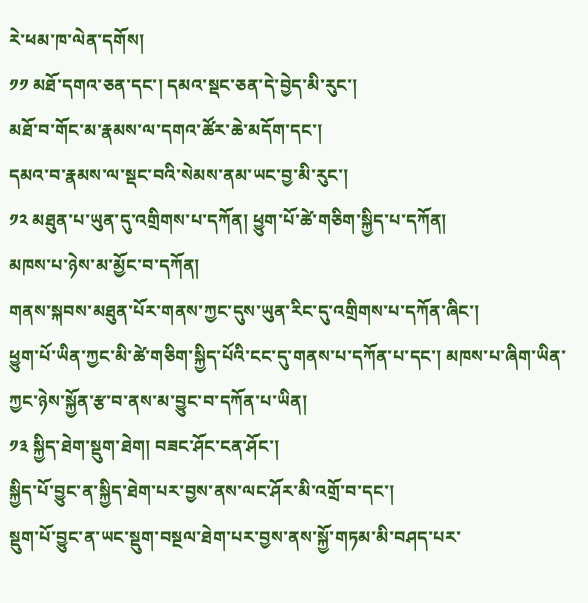རེ་ཕམ་ཁ་ལེན་དགོས།
༡༡ མཐོ་དགའ་ཅན་དང་། དམའ་སྡང་ཅན་དེ་བྱེད་མི་རུང་།
མཐོ་བ་གོང་མ་རྣམས་ལ་དགའ་ཚོར་ཆེ་མདོག་དང་།
དམའ་བ་རྣམས་ལ་སྡང་བའི་སེམས་ནམ་ཡང་བྱ་མི་རུང་།
༡༢ མཐུན་པ་ཡུན་དུ་འགྲིགས་པ་དཀོན། ཕྱུག་པོ་ཚེ་གཅིག་སྐྱིད་པ་དཀོན།
མཁས་པ་ཉེས་མ་མྱོང་བ་དཀོན།
གནས་སྐབས་མཐུན་པོར་གནས་ཀྱང་དུས་ཡུན་རིང་དུ་འགྲིགས་པ་དཀོན་ཞིང་།
ཕྱུག་པོ་ཡིན་ཀྱང་མི་ཚེ་གཅིག་སྐྱིད་པོའི་ངང་དུ་གནས་པ་དཀོན་པ་དང་། མཁས་པ་ཞིག་ཡིན་ཀྱང་ཉེས་སྐྱོན་རྩ་བ་ནས་མ་བྱུང་བ་དཀོན་པ་ཡིན།
༡༣ སྐྱིད་ཐེག་སྡུག་ཐེག། བཟང་ཤོང་ངན་ཤོང་།
སྐྱིད་པོ་བྱུང་ན་སྐྱིད་ཐེག་པར་བྱས་ནས་ལང་ཤོར་མི་འགྲོ་བ་དང་།
སྡུག་པོ་བྱུང་ན་ཡང་སྡུག་བསྔལ་ཐེག་པར་བྱས་ནས་སྐྱོ་གཏམ་མི་བཤད་པར་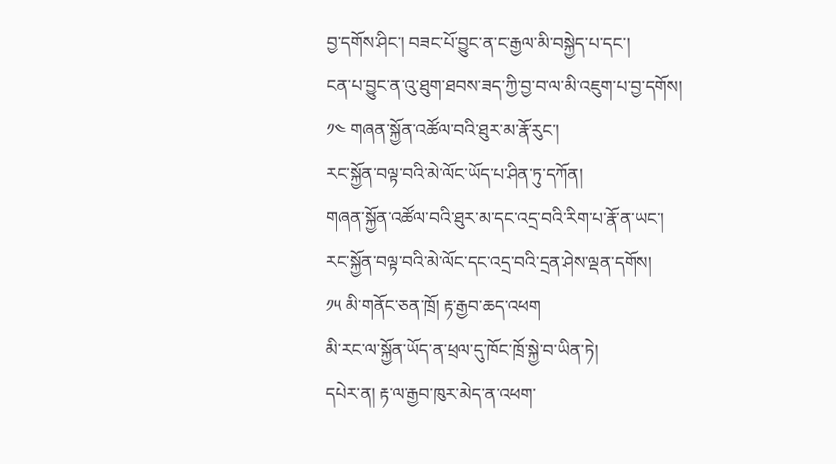བྱ་དགོས་ཤིང་། བཟང་པོ་བྱུང་ན་ང་རྒྱལ་མི་བསྐྱེད་པ་དང་།
ངན་པ་བྱུང་ན་འུ་ཐུག་ཐབས་ཟད་ཀྱི་བྱ་བ་ལ་མི་འཇུག་པ་བྱ་དགོས།
༡༤ གཞན་སྐྱོན་འཚོལ་བའི་ཐུར་མ་རྣོ་རུང་།
རང་སྐྱོན་བལྟ་བའི་མེ་ལོང་ཡོད་པ་ཤིན་ཏུ་དཀོན།
གཞན་སྐྱོན་འཚོལ་བའི་ཐུར་མ་དང་འདྲ་བའི་རིག་པ་རྣོ་ན་ཡང་།
རང་སྐྱོན་བལྟ་བའི་མེ་ལོང་དང་འདྲ་བའི་དྲན་ཤེས་ལྡན་དགོས།
༡༥ མི་གནོང་ཅན་ཁྲོ། རྟ་རྒྱབ་ཆད་འཕག
མི་རང་ལ་སྐྱོན་ཡོད་ན་ཕྲལ་དུ་ཁོང་ཁྲོ་སྐྱེ་བ་ཡིན་ཏེ།
དཔེར་ན། རྟ་ལ་རྒྱབ་ཁུར་མེད་ན་འཕག་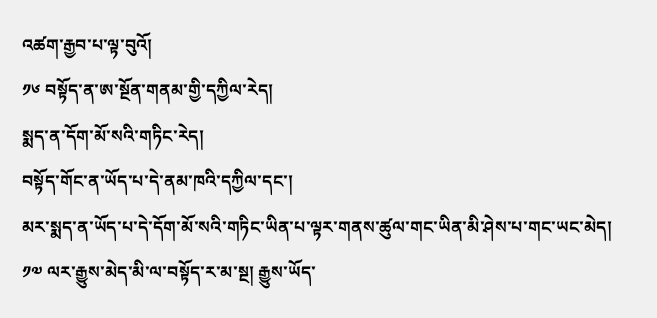འཚག་རྒྱབ་པ་ལྟ་བུའོ།
༡༦ བསྟོད་ན་ཨ་སྔོན་གནམ་གྱི་དཀྱིལ་རེད།
སྨད་ན་དོག་མོ་སའི་གཏིང་རེད།
བསྟོད་གོང་ན་ཡོད་པ་དེ་ནམ་ཁའི་དཀྱིལ་དང་།
མར་སྨད་ན་ཡོད་པ་དེ་དོག་མོ་སའི་གཏིང་ཡིན་པ་ལྟར་གནས་ཚུལ་གང་ཡིན་མི་ཤེས་པ་གང་ཡང་མེད།
༡༧ ལར་རྒྱུས་མེད་མི་ལ་བསྟོད་ར་མ་སྔ། རྒྱུས་ཡོད་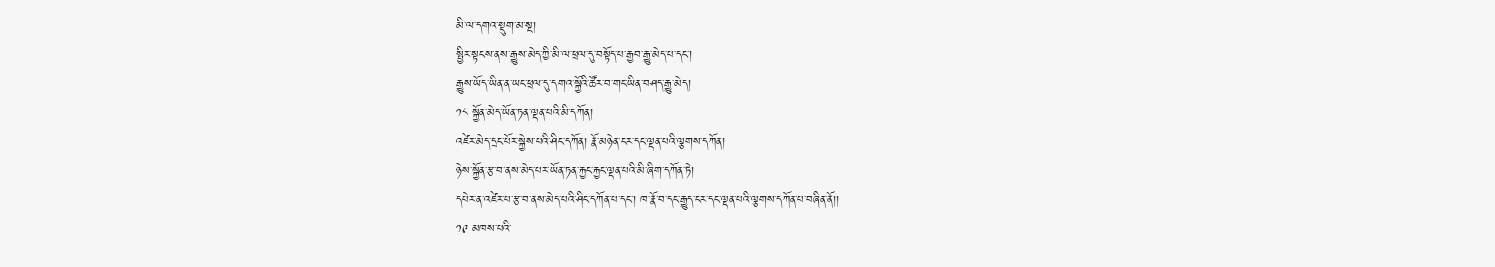མི་ལ་དགའ་སྡུག་མ་སྔ།
སྤྱིར་སྟངས་ནས་རྒྱུས་མེད་ཀྱི་མི་ལ་ཕྲལ་དུ་བསྟོད་པ་རྒྱབ་རྒྱུ་མེད་པ་དང་།
རྒྱུས་ཡོད་ཡིན་ན་ཡང་ཕྲལ་དུ་དགའ་སྐྱོའི་ཚོར་བ་གང་ཡིན་བཤད་རྒྱུ་མེད།
༡༨ སྐྱོན་མེད་ཡོན་ཏན་ལྡན་པའི་མི་དཀོན།
འཛེར་མེད་དྲང་པོར་སྐྱེས་པའི་ཤིང་དཀོན། རྣོ་མཉེན་ངར་དང་ལྡན་པའི་ལྕགས་དཀོན།
ཉེས་སྐྱོན་རྩ་བ་ནས་མེད་པར་ཡོན་ཏན་རྐྱང་རྐྱང་ལྡན་པའི་མི་ཞིག་དཀོན་ཏེ།
དཔེར་ན་འཛེར་པ་རྩ་བ་ནས་མེད་པའི་ཤིང་དཀོན་པ་དང་། ཁ་རྣོ་བ་དང་རྒྱུད་ངར་དང་ལྡན་པའི་ལྕགས་དཀོན་པ་བཞིན་ནོ།།
༡༩ མཁས་པའི་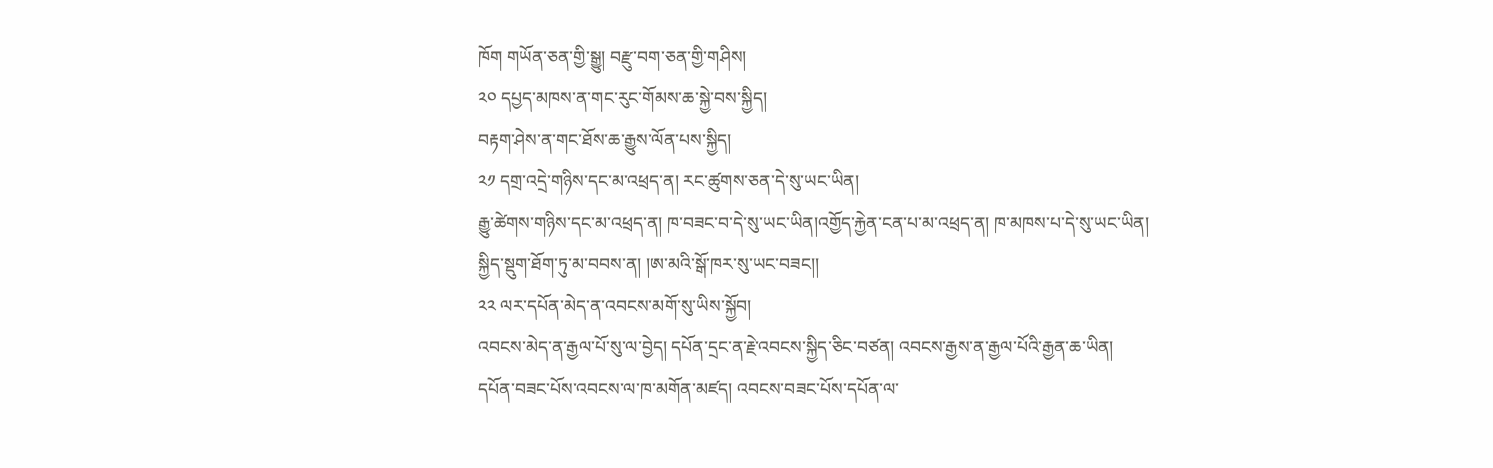ཁོག གཡོན་ཅན་གྱི་སྒྱུ། བརྫུ་བག་ཅན་གྱི་གཤིས།
༢༠ དཔྱད་མཁས་ན་གང་རུང་གོམས་ཆ་སྐྱེ་བས་སྐྱིད།
བརྟག་ཤེས་ན་གང་ཐོས་ཆ་རྒྱུས་ལོན་པས་སྐྱིད།
༢༡ དགྲ་འདྲེ་གཉིས་དང་མ་འཕྲད་ན། རང་ཚུགས་ཅན་དེ་སུ་ཡང་ཡིན།
རྒྱུ་ཚེགས་གཉིས་དང་མ་འཕྲད་ན། ཁ་བཟང་བ་དེ་སུ་ཡང་ཡིན།འགྱོད་རྐྱེན་ངན་པ་མ་འཕྲད་ན། ཁ་མཁས་པ་དེ་སུ་ཡང་ཡིན།
སྐྱིད་སྡུག་ཐོག་ཏུ་མ་བབས་ན། །ཨ་མའི་སྒོ་ཁར་སུ་ཡང་བཟང།།
༢༢ ལར་དཔོན་མེད་ན་འབངས་མགོ་སུ་ཡིས་སྐྱོབ།
འབངས་མེད་ན་རྒྱལ་པོ་སུ་ལ་བྱེད། དཔོན་དྲང་ན་རྗེ་འབངས་སྐྱིད་ཅིང་བཙན། འབངས་རྒྱས་ན་རྒྱལ་པོའི་རྒྱན་ཆ་ཡིན།
དཔོན་བཟང་པོས་འབངས་ལ་ཁ་མགོན་མཛད། འབངས་བཟང་པོས་དཔོན་ལ་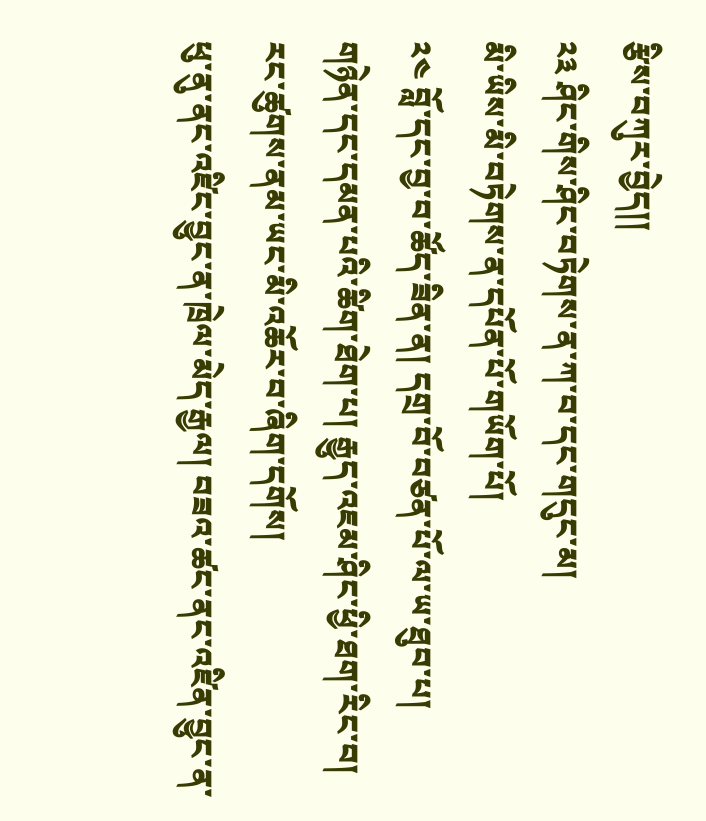རྩིས་བཀུར་བྱེད།།
༢༣ ཤིང་གིས་ཤིང་བཏེགས་ན་ཀ་བ་དང་གདུང་མ།
མི་ཡིས་མི་བཏེགས་ན་དཔོན་པོ་གཡོག་པོ།
༢༤ བློ་དང་བྱ་བ་ཚོད་ཟིན་ན། དགྲ་བོ་བཙན་པོ་ལ་ཡ་ཐུབ་པ།
གཉེན་དང་དམན་པའི་ཚིག་ཐེག་པ། རྒྱུད་འཇམ་ཤིང་ཕྱི་ཐག་རིང་བ། རང་ཚུགས་ནམ་ཡང་མི་འཆོར་བ་ཞིག་དགོས།
ཕུ་ནུ་ནང་འཛིང་བྱུང་ན་ཁྲེལ་མེད་རྒྱལ། བཟའ་ཚང་ནང་འཛིན་བྱུང་ན་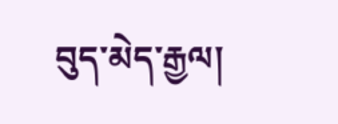བུད་མེད་རྒྱལ།